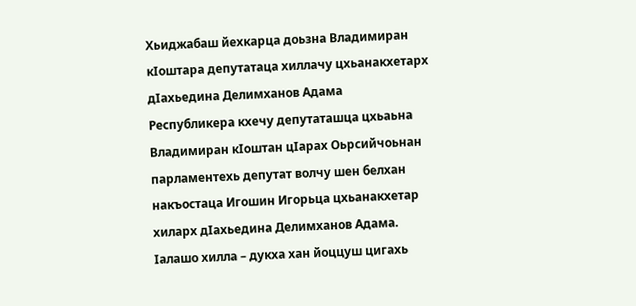Хьиджабаш йехкарца доьзна Владимиран кIоштара депутатаца хиллачу цхьанакхетарх дIахьедина Делимханов Адама
Республикера кхечу депутаташца цхьаьна Владимиран кIоштан цIарах Оьрсийчоьнан парламентехь депутат волчу шен белхан накъостаца Игошин Игорьца цхьанакхетар хиларх дIахьедина Делимханов Адама. Iалашо хилла – дукха хан йоццуш цигахь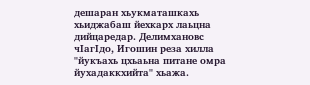дешаран хьукматашкахь хьиджабаш йехкарх лаьцна дийцаредар. Делимхановс чIагIдо, Игошин реза хилла "йукъахь цхьаьна питане омра йухадаккхийта" хьажа.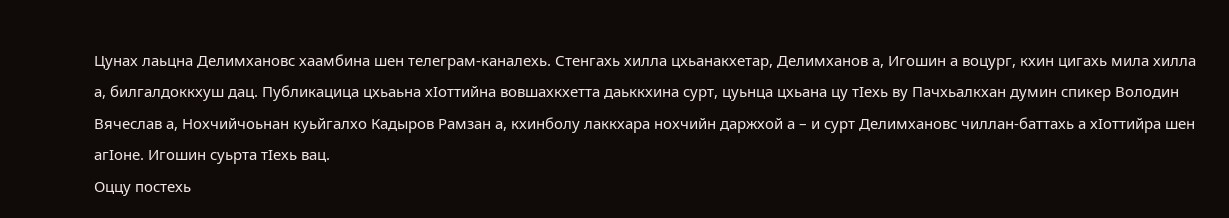Цунах лаьцна Делимхановс хаамбина шен телеграм-каналехь. Стенгахь хилла цхьанакхетар, Делимханов а, Игошин а воцург, кхин цигахь мила хилла а, билгалдоккхуш дац. Публикацица цхьаьна хIоттийна вовшахкхетта даьккхина сурт, цуьнца цхьана цу тIехь ву Пачхьалкхан думин спикер Володин Вячеслав а, Нохчийчоьнан куьйгалхо Кадыров Рамзан а, кхинболу лаккхара нохчийн даржхой а – и сурт Делимхановс чиллан-баттахь а хIоттийра шен агIоне. Игошин суьрта тIехь вац.
Оццу постехь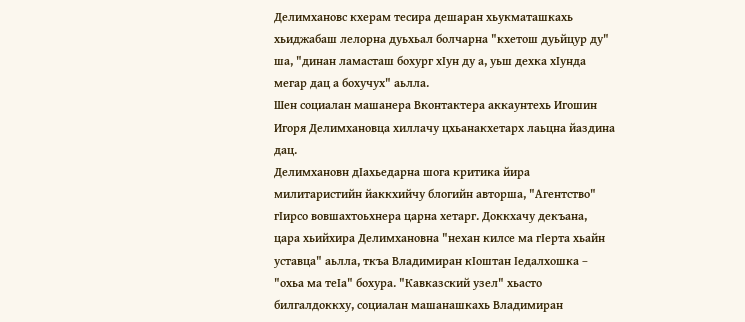Делимхановс кхерам тесира дешаран хьукматашкахь хьиджабаш лелорна дуьхьал болчарна "кхетош дуьйцур ду" ша, "динан ламасташ бохург хIун ду а, уьш дехка хIунда мегар дац а бохучух" аьлла.
Шен социалан машанера Вконтактера аккаунтехь Игошин Игоря Делимхановца хиллачу цхьанакхетарх лаьцна йаздина дац.
Делимхановн дIахьедарна шога критика йира милитаристийн йаккхийчу блогийн авторша, "Агентство" гIирсо вовшахтоьхнера царна хетарг. Доккхачу декъана, цара хьийхира Делимхановна "нехан килсе ма гIерта хьайн уставца" аьлла, ткъа Владимиран кIоштан Iедалхошка – "охьа ма теIа" бохура. "Кавказский узел" хьасто билгалдоккху, социалан машанашкахь Владимиран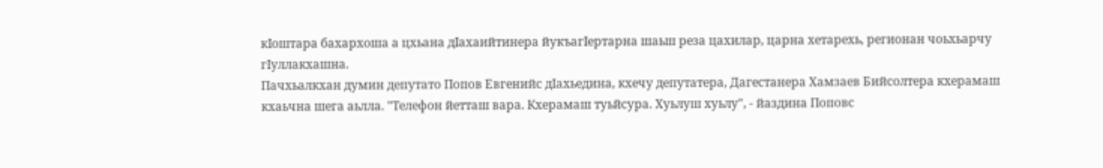кIоштара бахархоша а цхьана дIахаийтинера йукъагIертарна шаьш реза цахилар, царна хетарехь, регионан чоьхьарчу гIуллакхашна.
Пачхьалкхан думин депутато Попов Евгенийс дIахьедина, кхечу депутатера, Дагестанера Хамзаев Бийсолтера кхерамаш кхаьчна шега аьлла. "Телефон йетташ вара. Кхерамаш туьйсура. Хуьлуш хуьлу", - йаздина Поповс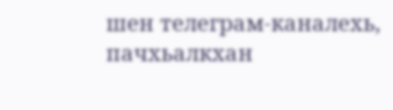шен телеграм-каналехь, пачхьалкхан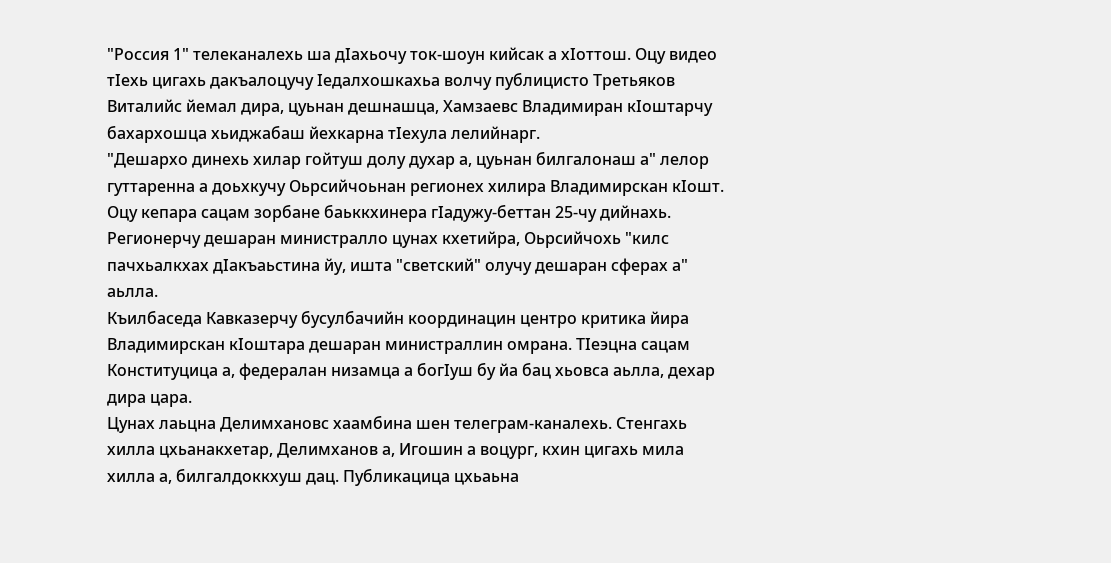"Россия 1" телеканалехь ша дIахьочу ток-шоун кийсак а хIоттош. Оцу видео тIехь цигахь дакъалоцучу Iедалхошкахьа волчу публицисто Третьяков Виталийс йемал дира, цуьнан дешнашца, Хамзаевс Владимиран кIоштарчу бахархошца хьиджабаш йехкарна тIехула лелийнарг.
"Дешархо динехь хилар гойтуш долу духар а, цуьнан билгалонаш а" лелор гуттаренна а доьхкучу Оьрсийчоьнан регионех хилира Владимирскан кӀошт. Оцу кепара сацам зорбане баьккхинера гIадужу-беттан 25-чу дийнахь. Регионерчу дешаран министралло цунах кхетийра, Оьрсийчохь "килс пачхьалкхах дӀакъаьстина йу, ишта "светский" олучу дешаран сферах а" аьлла.
Къилбаседа Кавказерчу бусулбачийн координацин центро критика йира Владимирскан кIоштара дешаран министраллин омрана. ТIеэцна сацам Конституцица а, федералан низамца а богӀуш бу йа бац хьовса аьлла, дехар дира цара.
Цунах лаьцна Делимхановс хаамбина шен телеграм-каналехь. Стенгахь хилла цхьанакхетар, Делимханов а, Игошин а воцург, кхин цигахь мила хилла а, билгалдоккхуш дац. Публикацица цхьаьна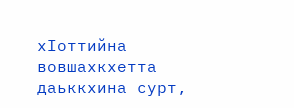хIоттийна вовшахкхетта даьккхина сурт,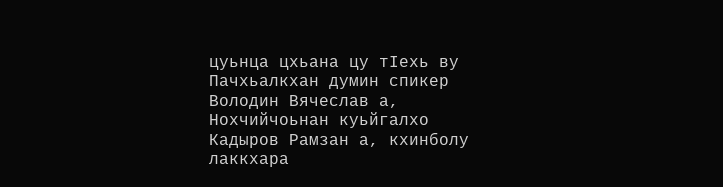цуьнца цхьана цу тIехь ву Пачхьалкхан думин спикер Володин Вячеслав а, Нохчийчоьнан куьйгалхо Кадыров Рамзан а, кхинболу лаккхара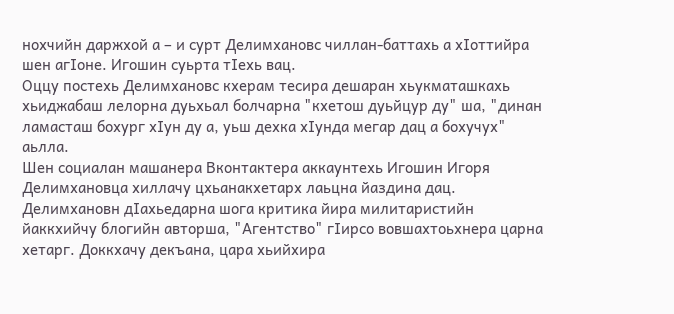нохчийн даржхой а – и сурт Делимхановс чиллан-баттахь а хIоттийра шен агIоне. Игошин суьрта тIехь вац.
Оццу постехь Делимхановс кхерам тесира дешаран хьукматашкахь хьиджабаш лелорна дуьхьал болчарна "кхетош дуьйцур ду" ша, "динан ламасташ бохург хIун ду а, уьш дехка хIунда мегар дац а бохучух" аьлла.
Шен социалан машанера Вконтактера аккаунтехь Игошин Игоря Делимхановца хиллачу цхьанакхетарх лаьцна йаздина дац.
Делимхановн дIахьедарна шога критика йира милитаристийн йаккхийчу блогийн авторша, "Агентство" гIирсо вовшахтоьхнера царна хетарг. Доккхачу декъана, цара хьийхира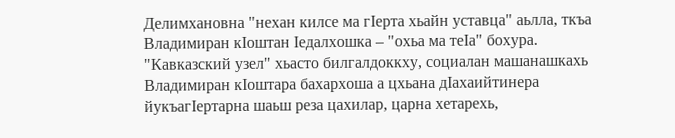Делимхановна "нехан килсе ма гIерта хьайн уставца" аьлла, ткъа Владимиран кIоштан Iедалхошка – "охьа ма теIа" бохура. "Кавказский узел" хьасто билгалдоккху, социалан машанашкахь Владимиран кIоштара бахархоша а цхьана дIахаийтинера йукъагIертарна шаьш реза цахилар, царна хетарехь,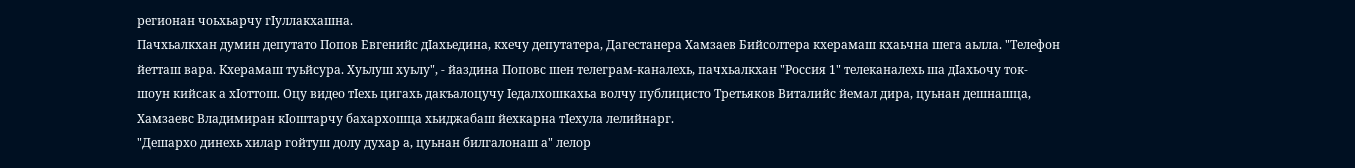регионан чоьхьарчу гIуллакхашна.
Пачхьалкхан думин депутато Попов Евгенийс дIахьедина, кхечу депутатера, Дагестанера Хамзаев Бийсолтера кхерамаш кхаьчна шега аьлла. "Телефон йетташ вара. Кхерамаш туьйсура. Хуьлуш хуьлу", - йаздина Поповс шен телеграм-каналехь, пачхьалкхан "Россия 1" телеканалехь ша дIахьочу ток-шоун кийсак а хIоттош. Оцу видео тIехь цигахь дакъалоцучу Iедалхошкахьа волчу публицисто Третьяков Виталийс йемал дира, цуьнан дешнашца, Хамзаевс Владимиран кIоштарчу бахархошца хьиджабаш йехкарна тIехула лелийнарг.
"Дешархо динехь хилар гойтуш долу духар а, цуьнан билгалонаш а" лелор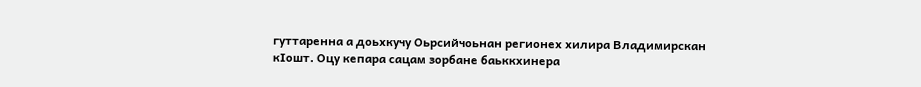гуттаренна а доьхкучу Оьрсийчоьнан регионех хилира Владимирскан кӀошт. Оцу кепара сацам зорбане баьккхинера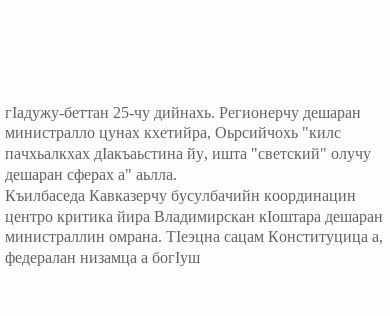гIадужу-беттан 25-чу дийнахь. Регионерчу дешаран министралло цунах кхетийра, Оьрсийчохь "килс пачхьалкхах дӀакъаьстина йу, ишта "светский" олучу дешаран сферах а" аьлла.
Къилбаседа Кавказерчу бусулбачийн координацин центро критика йира Владимирскан кIоштара дешаран министраллин омрана. ТIеэцна сацам Конституцица а, федералан низамца а богӀуш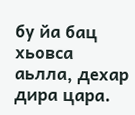бу йа бац хьовса аьлла, дехар дира цара.